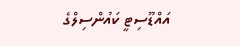އައްޑޫސިޓީ ކައުންސިލްގެ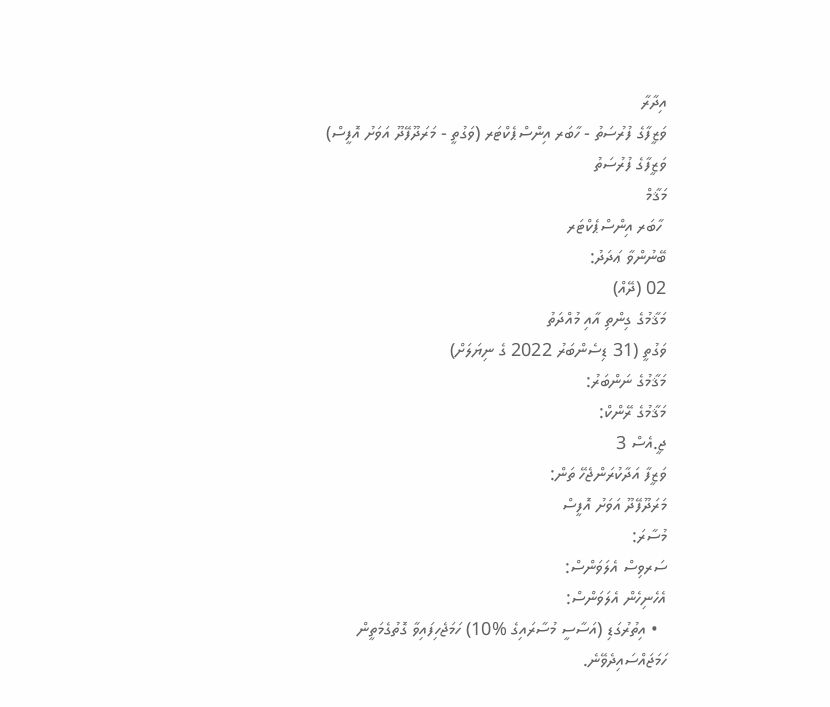އިދާރާ
ވަޒީފާގެ ފުރުސަތު - ހާބަރ އިންސްޕެކްޓަރ (ވަގުތީ - މަރަދޫފޭދޫ އަވަށު އޮފީސް)
ވަޒީފާގެ ފުރުސަތު
މަޤާމް
 ހާބަރ އިންސްޕެކްޓަރ
ބޭނުންވާ ޢަދަދު:
02 (ދޭއް)
މަޤާމުގެ ގިންތި އާއި މުއްދަތު
ވަގުތީ (31 ޑިސެންބަރު 2022 ގެ ނިޔަލަށް)
މަޤާމުގެ ނަންބަރު:
މަޤާމުގެ ރޭންކް:
ޖީ.އެސް 3
ވަޒީފާ އަދާކުރަންޖެހޭ ތަން:
މަރަދޫފޭދޫ އަވަށު އޮފީސް
މުސާރަ:
ސަރވިސް އެލަވަންސް:
އެހެނިހެން އެލަވަންސް:
  • އިތުރުގަޑި (އަސާސީ މުސާރައިގެ %10) ހަމަޖެހިފައިވާ ގޮތުގެމަތީން ހަމަޖައްސައިދެވޭނެ.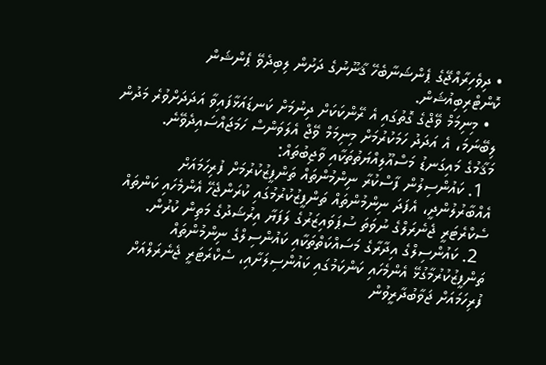• ދިވެހިރާއްޖޭގެ ޕެންޝަނާބެހޭ ޤާނޫނުގެ ދަށުން ލިބިދެވޭ ޕެންޝަން ކޮންޓްރިބިއުޝަން.
  • މިނިމަމް ވޭޖްގެ ގޮތުގައި އެ ރޭންކަކަށް ދިނުމަށް ކަނޑައަޅާފައިވާ އަދަދަށްވުރެ މަދުން ލިބޭނަމަ، އެ އަދަދު ހަމަކުރުމަށް މިނިމަމް ވޭޖް އެލަވަންސް ހަމަޖައްސައިދެވޭނެ.
މަޤާމުގެ މައިގަނޑު މަސްއޫލިއްޔަތުތަކާއި ވާޖިބުތައް:
  1. ކައުންސިލުން ފާސްކުރާ ނިންމުންތައް ތަންފީޒުކުރުމަށް ފުރިހަމައަށް އެއްބާރުލުންދީ، އެފަދަ ނިންމުންތައް ތަންފީޒުކުރުމުގައި ކުރަންޖެހޭ އެންމެހައި ކަންތައް ސެކްރެޓަރީ ޖެނެރަލްގެ ނުވަތަ ސުޕަވައިޒަރުގެ ލަފަޔާ އިރުޝަދުގެ މަތިން ކުރުން.
  2. ކައުންސިލްގެ އިދާރާގެ މަސައްކަތްތަކާއި ކައުންސިލްގެ ނިންމުންތައް ތަންފީޒުކުރުމާގުޅޭ އެންމެހައި ކަންކަމުގައި ކައުންސިލަށާއި، ސެކްރަޓަރީ ޖެނެރަލްއަށް ފުރިހަމައަށް ޖަވާބުދާރީވުން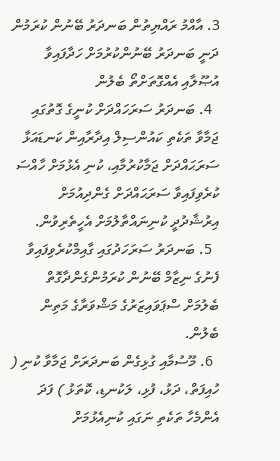3. އާއްމު ރައްޔިތުން ބަނދަރު ބޭނުން ކުރަމުން ދަނީ ބަނދަރު ބޭނުންކުރުމަށް ހަދާފައިވާ އުޞޫލާއި އެއްގޮތަށްތޯ ބެލުން
  4. ބަނދަރު ސަރަހައްދަށް ކުނީގެ ގޮތުގައި ޖަމާވާ ތަކެތި ކައުންސިލް އިދާރާއިން ކަނޑައަޅާ ސަރަޙައްދަށް ޖަމާކުރުމާއި، ކުނި އެޅުމަށް ހާއްސަ ކުރެވިފައިވާ ސަރަޙައްދަށް ގެންދިއުމަށް އިރުޝާދުދީ ކުނިނައްތާލުމަށް އެހީތެރިވުން.
  5. ބަނދަރު ސަރަހަދުގައި ގާއިމްކުރެވިފައިވާ ފެނުގެ ނިޒާމް ބޭނުން ކުރަމުންގެންދާގޮތް ބެލުމަށް ސްޕަވައިޒަރުގެ މަޝްވަރާގެ މަތިން ބެލުން.
  6. މޫސުމާއި ގުޅިގެން ބަނދަރަށް ޖަމާވާ ކުނި ( ހުއިފަތް، ދަޅު، ފުޅި، ލަކުނޑި، ކޮތަޅު ) ފަދަ އެންމެހާ ތަކެތި ނަގައި ކުނިއެޅުމަށް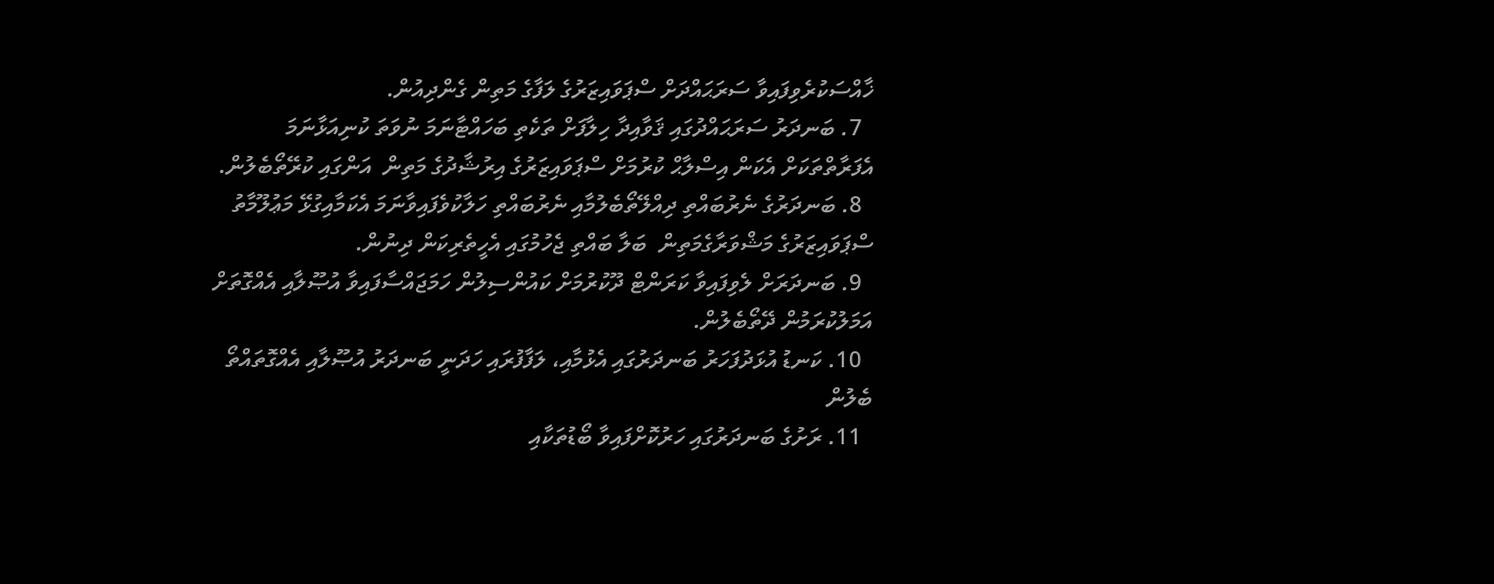ޚާއްސަކުރެވިފައިވާ ސަރަޙައްދަށް ސްޕަވައިޒަރުގެ ލަފާގެ މަތިން ގެންދިއުން.
  7. ބަނދަރު ސަރަޙައްދުގައި ޤަވާއިދާ ހިލާފަށް ތަކެތި ބަހައްޓާނަމަ ނުވަތަ ކުނިއަޅާނަމަ އެފަރާތްތަކަށް އެކަން އިސްލާޙް ކުރުމަށް ސްޕަވައިޒަރުގެ އިރުޝާދުގެ މަތިން  އަންގައި ކުރޭތޯބެލުން.
  8. ބަނދަރުގެ ނެރުބައްތި ދިއްލޭތޯބެލުމާއި ނެރުބައްތި ހަލާކުވެފައިވާނަމަ އެކަމާއިގުޅޭ މަޢުލޫމާތު ސްޕަވައިޒަރުގެ މަޝްވަރާގެމަތިން  ބަލާ ބައްތި ޖެހުމުގައި އެހީތެރިކަން ދިނުން.
  9. ބަނދަރަށް ލެވިފައިވާ ކަރަންޓް ދޫކުރުމަށް ކައުންސިލުން ހަމަޖައްސާފައިވާ އުޞޫލާއި އެއްގޮތަށް އަމަލުކުރަމުން ދޭތޯބެލުން.
  10. ކަނޑު އުޅަދުފަހަރު ބަނދަރުގައި އެޅުމާއި، ލަފާފުރައި ހަދަނީ ބަނދަރު އުޞޫލާއި އެއްގޮތައްތޯ ބެލުން
  11. ރަށުގެ ބަނދަރުގައި ހަރުކޮށްފައިވާ ބޯޑުތަކާއި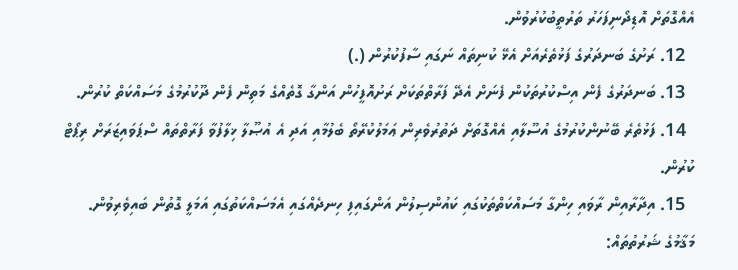އެއްގޮތަށް އޮޑިދޯނިފަހަރު ތަރުތީބުކުރުވުން.
  12. ރަށުގެ ބަނދަރުގެ ފަޅުތެރެއަށް އެޅޭ ކުނިތައް ނަގައި ސާފުކުރުން (.)
  13. ބަނދަރުގެ ފެން އިސްކުރުތަކުން ފެނަށް އެދޭ ފަރާތްތަކަށް ރަށުއޮފީހުން އަންގާ ގޮތެއްގެ މަތިން ފެން ދޫކުރުމުގެ މަސައްކަތް ކުރުން.
  14. ފަޅުތެރެ ބޭނުންކުރުމުގެ އުސޫލާއި އެއްގޮތަށް ދަތުރުވެރިން ޢަމަލުކުރޭތޯ ބެލުމާއި އަދި އެ އުޞޫލާ ޚިލާފުވާ ފަރާތްތައް ސްޕަވައިޒަރަށް ރިޕޯޓް ކުރުން.
  15. އިދާރާއިން ރާވައި ހިންގާ މަސައްކަތްތަކުގައި ކައުންސިލުން އަންގައިފި ހިނދެއްގައި އެމަސައްކަތުގައި އަމަލީ ގޮތުން ބައިވެރިވުން.
މަޤާމުގެ ޝަރުތުތައް: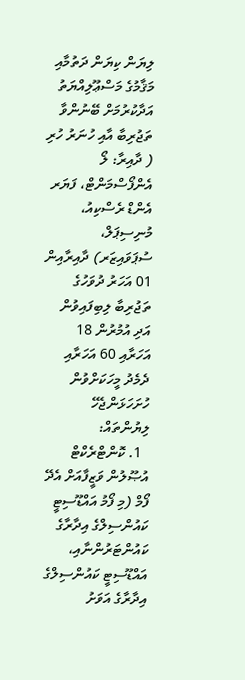ލިޔަން ކިޔަން ދަތުމާއި މަޤާމުގެ މަސްޢޫލިއްޔަތު އަދާކުރުމަށް ބޭނުންވާ ތަޖުރިބާ އާއި ހުނަރު ހުރި ( ދާއިރާ: ލޯ އެންފޯސްމަންޓް، ފަޔަރ އެންޑް ރެސްކިއު، މުނިސިޕަލް، ސުޕަވައިޒަރ) ދާއިރާއިން 01 އަހަރު ދުވަހުގެ ތަޖުރިބާ ލިބިފައިވުން އަދި އުމުރުން 18 އަހަރާއި 60 އަހަރާއި ދެމެދު މީހަކަށްވުން
ހުށަހަޅަންޖެހޭ ލިޔުންތައް:
  1. ކޮންޓްރެކްޓް އުޞޫލުން ވަޒީފާއަށް އެދޭ ފޯމް (މި ފޯމު އައްޑޫސިޓީ ކައުންސިލްގެ އިދާރާގެ ކައުންޓަރުންނާއި، އައްޑޫސިޓީ ކައުންސިލްގެ އިދާރާގެ އަވަށު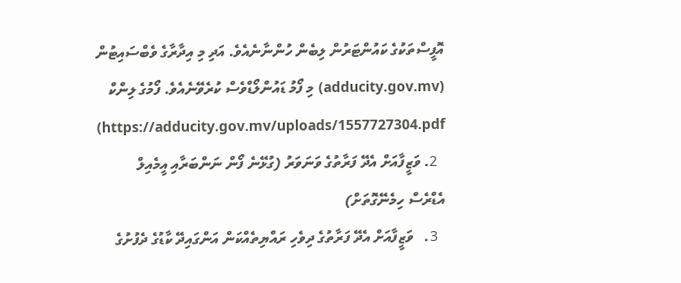އޮފީސްތަކުގެ ކައުންޓަރުން ލިބެން ހުންނާނެއެވެ. އަދި މި އިދާރާގެ ވެބްސައިޓުން (adducity.gov.mv) މި ފޯމު ޑައުންލޯޑްވެސް ކުރެވޭނެއެވެ. ފޯމުގެ ލިންކް https://adducity.gov.mv/uploads/1557727304.pdf)
  2. ވަޒީފާއަށް އެދޭ ފަރާތުގެ ވަނަވަރު (ގުޅޭނެ ފޯން ނަންބަރާއި އީމެއިލް އެޑްރެސް ހިމެނޭގޮތަށް)
  3.   ވަޒީފާއަށް އެދޭ ފަރާތުގެ ދިވެހި ރައްޔިތެއްކަން އަންގައިދޭ ކާޑުގެ ދެފުށުގެ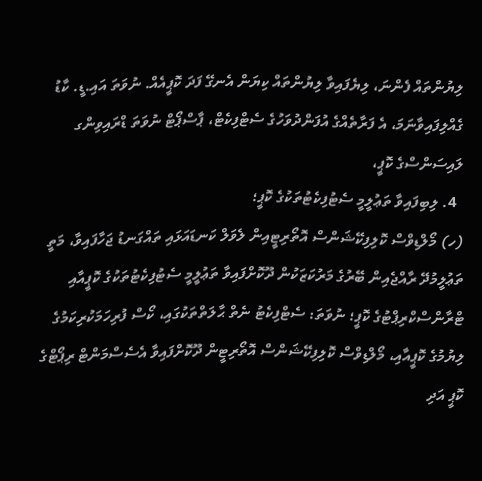ލިޔުންތައް ފެންނަ، ލިޔެފައިވާ ލިޔުންތައް ކިޔަން އެނގޭ ފަދަ ކޮޕީއެއް. ނުވަތަ އައި.ޑީ. ކާޑު ގެއްލިފައިވާނަމަ، އެ ފަރާތެއްގެ އުފަންދުވަހުގެ ސެޓްފިކެޓް، ޕާސްޕޯޓް ނުވަތަ ޑްރައިވިންގ ލައިސަންސްގެ ކޮޕީ،
  4. ލިބިފައިވާ ތަޢުލީމީ ސެޓުފިކެޓުތަކުގެ ކޮޕީ؛
(ހ) މޯލްޑިވްސް ކޮލިފިކޭޝަންސް އޮތޯރިޓީއިން ލެވަލް ކަނޑައަޅައި ތައްގަނޑު ޖަހާފައިވާ، މަތީ ތަޢުލީމުދޭ ރާއްޖެއިން ބޭރުގެ މަރުކަޒަކުން ދޫކޮށްފައިވާ ތަޢުލީމީ ސެޓުފިކެޓުތަކުގެ ކޮޕީއާއި ޓްރާންސްކްރިޕްޓުގެ ކޮޕީ؛ ނުވަތަ: ސެޓްފިކެޓު ނެތް ޙާލަތްތަކުގައި، ކޯސް ފުރިހަމަކުރިކަމުގެ ލިޔުމުގެ ކޮޕީއާއި، މޯލްޑިވްސް ކޮލިފިކޭޝަންސް އޮތޯރިޓީން ދޫކޮށްފައިވާ އެސެސްމަންޓް ރިޕޯޓްގެ ކޮޕީ އަދި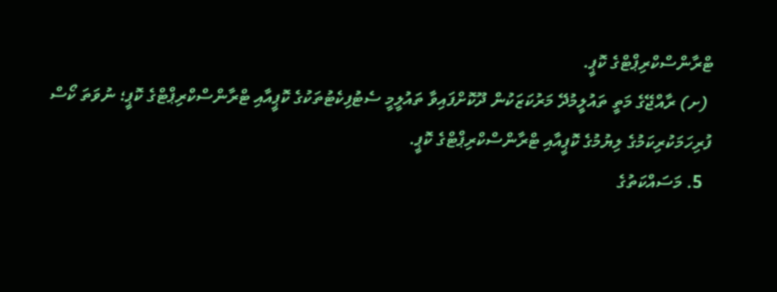ޓްރާންސްކްރިޕްޓްގެ ކޮޕީ.
 (ށ) ރާއްޖޭގެ މަތީ ތައުލީމުދޭ މަރުކަޒަކުން ދޫކޮށްފައިވާ ތައުލީމީ ސެޓުފިކެޓުތަކުގެ ކޮޕީއާއި ޓްރާންސްކްރިޕްޓްގެ ކޮޕީ؛ ނުވަތަ ކޯސް ފުރިހަމަކުރިކަމުގެ ލިޔުމުގެ ކޮޕީއާއި ޓްރާންސްކްރިޕްޓްގެ ކޮޕީ.
  5. މަސައްކަތުގެ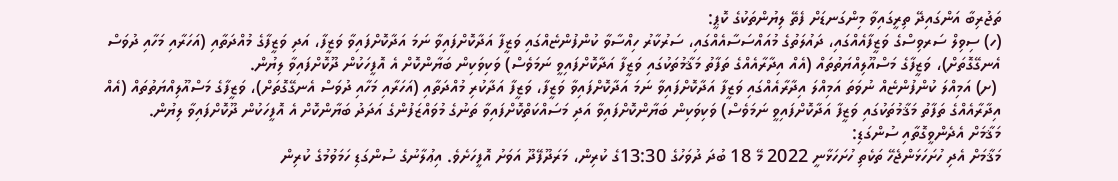ތަޖުރިބާ އަންގައިދޭ ތިރީގައިވާ މިންގަނޑަށް ފެތޭ ލިޔުންތަކުގެ ކޮޕީ:
(ހ) ސިވިލް ސަރވިސްގެ ވަޒީފާއެއްގައި، ދައުލަތުގެ މުއައްސަސާއެއްގައި، ސަރުކާރު ހިއްސާވާ ކުންފުންޏެއްގައި ވަޒީފާ އަދާކޮށްފައިވާ ނަމަ އަދާކޮށްފައިވާ ވަޒީފާ، އަދި ވަޒީފާގެ މުއްދަތާއި (އަހަރާއި މަހާއި ދުވަސް އެނގޭގޮތަށް)، ވަޒީފާގެ މަސްއޫލިއްޔަތުތައް (އެއް އިދާރާއެއްގެ ތަފާތު މަޤާމުތަކުގައި ވަޒީފާ އަދާކޮށްފައިވީ ނަމަވެސް) ވަކިވަކިން ބަޔާންކޮށް އެ އޮފީހަކުން ދޫކޮށްފައިވާ ލިޔުން.
 (ށ) އަމިއްލަ ކުންފުންޏެއް ނުވަތަ އަމިއްލަ އިދާރާއެއްގައި ވަޒީފާ އަދާކޮށްފައިވާ ނަމަ އަދާކޮށްފައިވާ ވަޒީފާ، ވަޒީފާ އަދާކުރި މުއްދަތާއި (އަހަރާއި މަހާއި ދުވަސް އެނގޭގޮތަށް)، ވަޒީފާގެ މަސްއޫލިއްޔަތުތައް (އެއް އިދާރާއެއްގެ ތަފާތު މަޤާމުތަކުގައި ވަޒީފާ އަދާކޮށްފައިވީ ނަމަވެސް) ވަކިވަކިން ބަޔާންކޮށްފައިވާ އަދި މަސައްކަތްކޮށްފައިވާ ތަނުގެ މުވައްޒަފުންގެ އަދަދު ބަޔާންކޮށް އެ އޮފީހަކުން ދޫކޮށްފައިވާ ލިޔުން.
މަޤާމަށް އެދެންވީގޮތާއި ސުންގަޑި:
މަޤާމަށް އެދި ހުށަހަޅަންޖެހޭ ތަކެތި ހުށަހަޅާނީ 2022 މޭ 18 ބުދަ ދުވަހުގެ 13:30ގެ ކުރިން، މަރަދޫފޭދޫ އަވަށު އޮފީހަށެވެ. އިޢުލާނުގެ ސުންގަޑި ހަމަވުމުގެ ކުރިން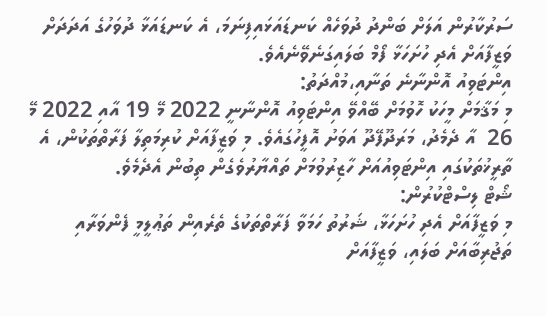ސަރުކާރުން އަލަށް ބަންދު ދުވަހެއް ކަނޑައަޅައިފިނަމަ، އެ ކަނޑައަޅާ ދުވަހުގެ އަދަދަށް ވަޒީފާއަށް އެދި ހުށަހަޅާ ފޯމް ބަލައިގަނެވޭނެއެވެ.
އިންޓަވިއު އޮންނާނެ ތަނާއި،މުއްދަތު:
މި މަޤާމަށް މީހަކު ހޮވުމަށް ބޭއްވޭ އިންޓަވިއު އޮންނާނީ 2022 މޭ 19 އާއި 2022 މޭ 26  އާ ދެމެދު، މަރަދޫފޭދޫ އަވަށު އޮފީހުގައެވެ. މި ވަޒީފާއަށް ކުރިމަތިލާ ފަރާތްތަކުން، އެ ތާރީޚުތަކުގައި އިންޓަވިއުއަށް ހާޒިރުވުމަށް ތައްޔާރުވެގެން ތިބުން އެދެމެވެ.
ޝޯޓް ލިސްޓްކުރުން:
މި ވަޒީފާއަށް އެދި ހުށަހަޅާ، ޝަރުތު ހަމަވާ ފަރާތްތަކުގެ ތެރެއިން ތަޢުލީމީ ފެންވަރާއި ތަޖުރިބާއަށް ބަލައި، ވަޒީފާއަށް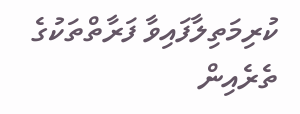ކުރިމަތިލާފައިވާ ފަރާތްތަކުގެ ތެރެއިން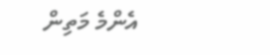އެންމެ މަތިން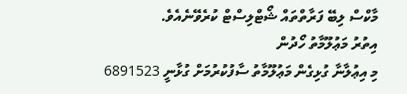މާކްސް ލިބޭ ފަރާތްތައް ޝޯޓްލިސްޓް ކުރެވޭނެއެވެ.
އިތުރު މަޢުލޫމާތު ހޯދުން
މި އިޢުލާނާ ގުޅިގެން މަޢުލޫމާތު ސާފުކުރުމަށް ގުޅާނީ 6891523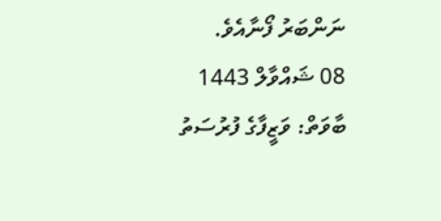ނަންބަރު ފޯނާއެވެ.
08 ޝައްވާލް 1443
ބާވަތް: ވަޒީފާގެ ފުރުސަތު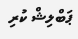ޕަބްލިޝް ކުރި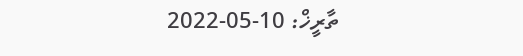ތާރީޚް: 10-05-2022